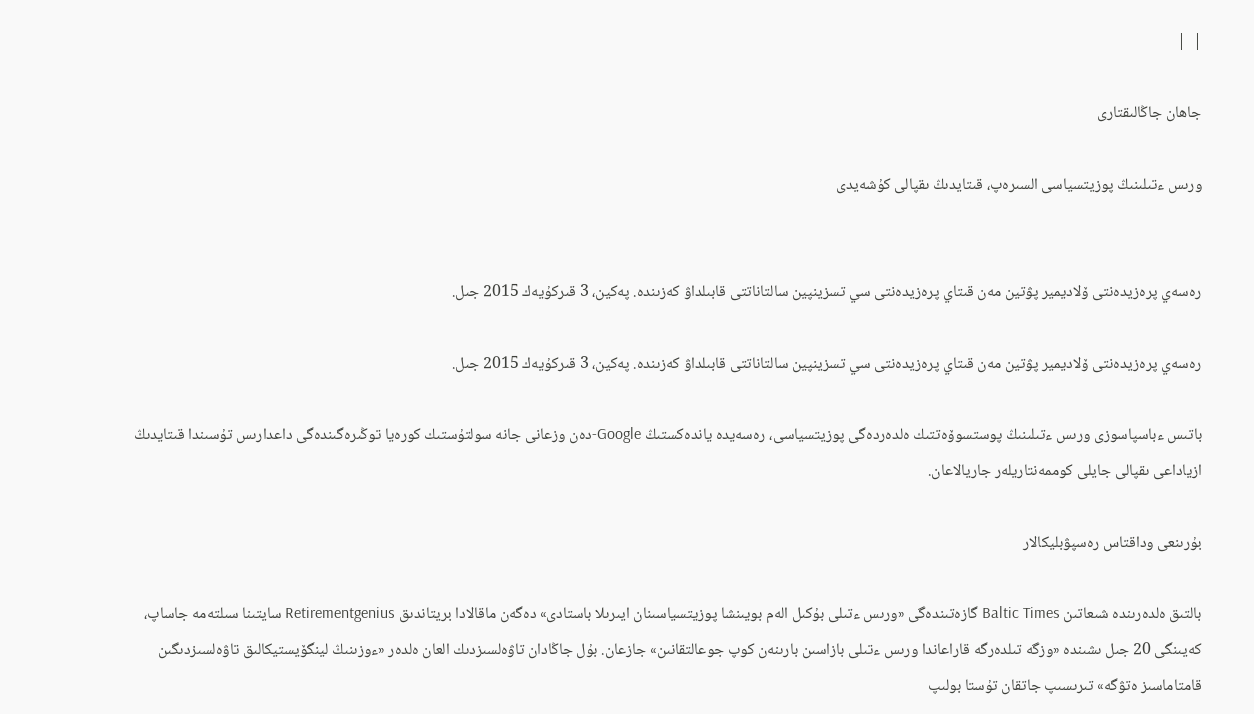|  |

جاھان جاڭالىقتارى

ورىس ءتىلىنىڭ پوزيتسياسى السىرەپ، قىتايدىڭ ىقپالى كۇشەيدى


رەسەي پرەزيدەنتى ۆلاديمير پۋتين مەن قىتاي پرەزيدەنتى سي تسزينپين سالتاناتتى قابىلداۋ كەزىندە. پەكين، 3 قىركۇيەك 2015 جىل.

رەسەي پرەزيدەنتى ۆلاديمير پۋتين مەن قىتاي پرەزيدەنتى سي تسزينپين سالتاناتتى قابىلداۋ كەزىندە. پەكين، 3 قىركۇيەك 2015 جىل.

باتىس ءباسپاسوزى ورىس ءتىلىنىڭ پوستسوۆەتتىك ەلدەردەگى پوزيتسياسى، رەسەيدە ياندەكستىڭ Google-دەن وزعانى جانە سولتۇستىك كورەيا توڭىرەگىندەگى داعدارىس تۇسىندا قىتايدىڭ ازياداعى ىقپالى جايلى كوممەنتاريلەر جاريالاعان.

بۇرىنعى وداقتاس رەسپۋبليكالار

بالتىق ەلدەرىندە شىعاتىن Baltic Times گازەتىندەگى «ورىس ءتىلى بۇكىل الەم بويىنشا پوزيتسياسىنان ايىرىلا باستادى» دەگەن ماقالادا بريتاندىق Retirementgenius سايتىنا سىلتەمە جاساپ، كەيىنگى 20 جىل ىشىندە «وزگە تىلدەرگە قاراعاندا ورىس ءتىلى بازاسىن بارىنەن كوپ جوعالتقانىن» جازعان. بۇل جاڭادان تاۋەلسىزدىك العان ەلدەر «ءوزىنىڭ لينگۆيستيكالىق تاۋەلسىزدىگىن قامتاماسىز ەتۋگە» تىرىسىپ جاتقان تۇستا بولىپ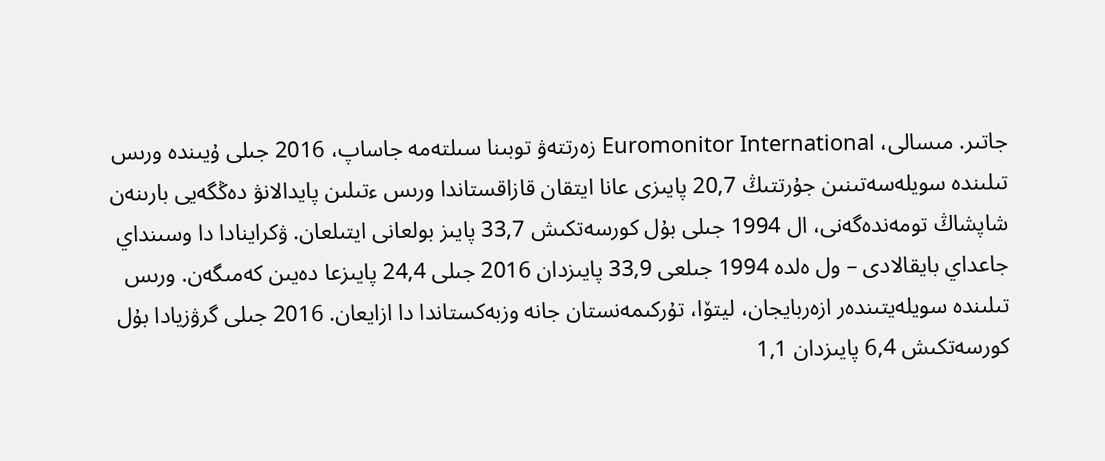جاتىر. مىسالى، Euromonitor International زەرتتەۋ توبىنا سىلتەمە جاساپ، 2016 جىلى ۇيىندە ورىس تىلىندە سويلەسەتىنىن جۇرتتىڭ 20,7 پايىزى عانا ايتقان قازاقستاندا ورىس ءتىلىن پايدالانۋ دەڭگەيى بارىنەن شاپشاڭ تومەندەگەنى، ال 1994 جىلى بۇل كورسەتكىش 33,7 پايىز بولعانى ايتىلعان. ۋكراينادا دا وسىنداي جاعداي بايقالادى – ول ەلدە 1994 جىلعى 33,9 پايىزدان 2016 جىلى 24,4 پايىزعا دەيىن كەمىگەن. ورىس تىلىندە سويلەيتىندەر ازەربايجان، ليتۆا، تۇركىمەنستان جانە وزبەكستاندا دا ازايعان. 2016 جىلى گرۋزيادا بۇل كورسەتكىش 6,4 پايىزدان 1,1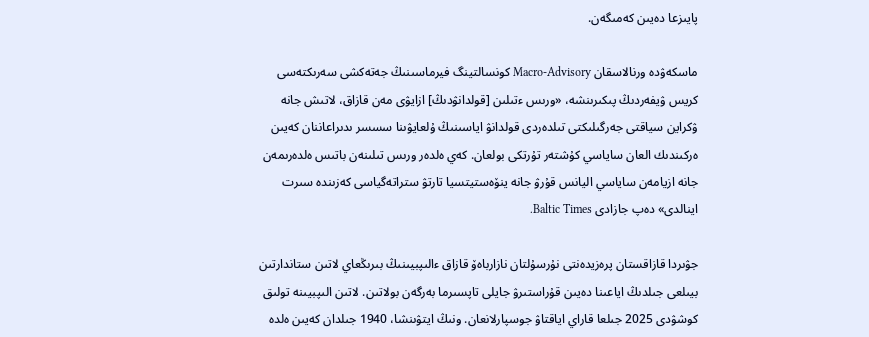پايىزعا دەيىن كەمىگەن.

ماسكەۋدە ورنالاسقان Macro-Advisory كونسالتينگ فيرماسىنىڭ جەتەكشى سەرىكتەسى كريس ۋيفەردىڭ پىكىرىنشە، «ورىس ءتىلىن [قولدانۋدىڭ] ازايۋى مەن قازاق، لاتىش جانە ۋكراين سياقتى جەرگىلىكتى تىلدەردى قولدانۋ اياسىنىڭ ۇلعايۋىنا سسسر ىدىراعاننان كەيىن ەركىندىك العان ساياسي كۇشتەر تۇرتكى بولعان. كەي ەلدەر ورىس تىلىنەن باتىس ەلدەرىمەن جانە ازيامەن ساياسي اليانس قۇرۋ جانە ينۆەستيتسيا تارتۋ ستراتەگياسى كەزىندە سىرت اينالدى» دەپ جازادى Baltic Times.

جۋىردا قازاقستان پرەزيدەنتى نۇرسۇلتان نازارباەۆ قازاق ءالىپبيىنىڭ بىرىڭعاي لاتىن ستاندارتىن بيىلعى جىلدىڭ اياعىنا دەيىن قۇراستىرۋ جايلى تاپسىرما بەرگەن بولاتىن. لاتىن الىپبيىنە تولىق كوشۋدى 2025 جىلعا قاراي اياقتاۋ جوسپارلانعان. ونىڭ ايتۋىنشا، 1940 جىلدان كەيىن ەلدە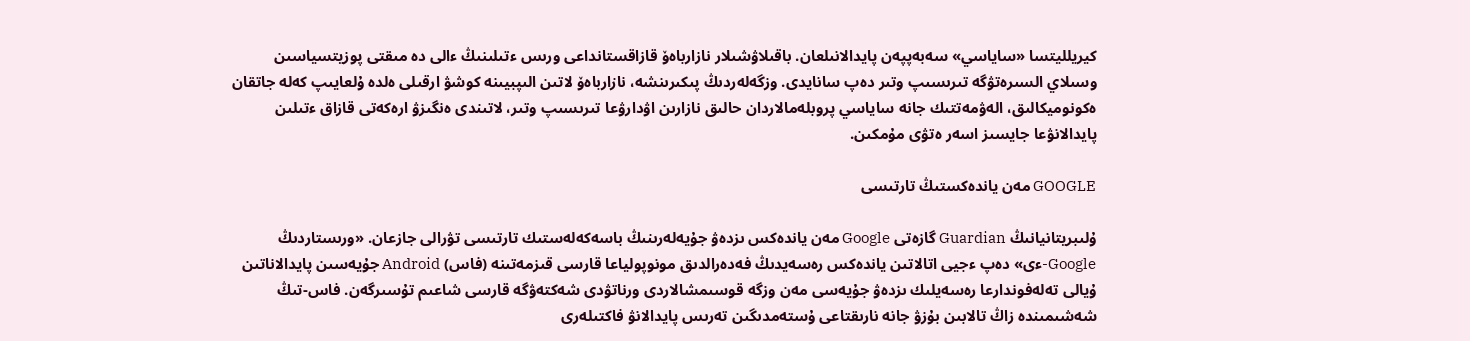كيريلليتسا «ساياسي» سەبەپپەن پايدالانىلعان. باقىلاۋشىلار نازارباەۆ قازاقستانداعى ورىس ءتىلىنىڭ ءالى دە مىقتى پوزيتسياسىن وسىلاي السىرەتۋگە تىرىسىپ وتىر دەپ سانايدى. وزگەلەردىڭ پىكىرىنشە، نازارباەۆ لاتىن الىپبيىنە كوشۋ ارقىلى ەلدە ۇلعايىپ كەلە جاتقان ەكونوميكالىق، الەۋمەتتىك جانە ساياسي پروبلەمالاردان حالىق نازارىن اۋدارۋعا تىرىسىپ وتىر، لاتىندى ەنگىزۋ ارەكەتى قازاق ءتىلىن پايدالانۋعا جايسىز اسەر ەتۋى مۇمكىن.

GOOGLE مەن ياندەكستىڭ تارتىسى

ۇلىبريتانيانىڭ Guardian گازەتى Google مەن ياندەكس ىزدەۋ جۇيەلەرىنىڭ باسەكەلەستىك تارتىسى تۋرالى جازعان. «ورىستاردىڭ Google-ءى» دەپ ءجيى اتالاتىن ياندەكس رەسەيدىڭ فەدەرالدىق مونوپولياعا قارسى قىزمەتىنە (فاس) Android جۇيەسىن پايدالاناتىن ۇيالى تەلەفوندارعا رەسەيلىك ىزدەۋ جۇيەسى مەن وزگە قوسىمشالاردى ورناتۋدى شەكتەۋگە قارسى شاعىم تۇسىرگەن. فاس-تىڭ شەشىمىندە زاڭ تالابىن بۇزۋ جانە نارىقتاعى ۇستەمدىگىن تەرىس پايدالانۋ فاكتىلەرى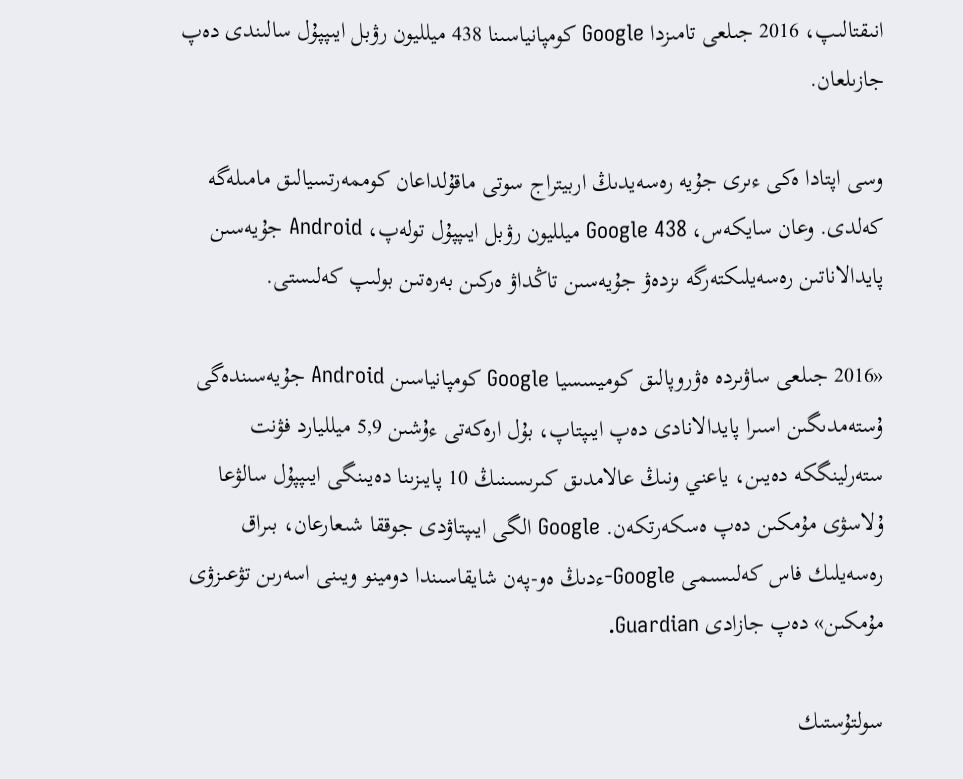انىقتالىپ، 2016 جىلعى تامىزدا Google كومپانياسىنا 438 ميلليون رۋبل ايىپپۇل سالىندى دەپ جازىلعان.

وسى اپتادا ەكى ءىرى جۇيە رەسەيدىڭ اربيتراج سوتى ماقۇلداعان كوممەرتسيالىق مامىلەگە كەلدى. وعان سايكەس، Google 438 ميلليون رۋبل ايىپپۇل تولەپ، Android جۇيەسىن پايدالاناتىن رەسەيلىكتەرگە ىزدەۋ جۇيەسىن تاڭداۋ ەركىن بەرەتىن بولىپ كەلىستى.

«2016 جىلعى ساۋىردە ەۋروپالىق كوميسسيا Google كومپانياسىن Android جۇيەسىندەگى ۇستەمدىگىن اسىرا پايدالانادى دەپ ايىپتاپ، بۇل ارەكەتى ءۇشىن 5,9 ميلليارد فۋنت ستەرلينگكە دەيىن، ياعني ونىڭ عالامدىق كىرىسىنىڭ 10 پايىزىنا دەيىنگى ايىپپۇل سالۋعا ۇلاسۋى مۇمكىن دەپ ەسكەرتكەن. Google الگى ايىپتاۋدى جوققا شىعارعان، بىراق رەسەيلىك فاس كەلىسىمى Google-ءدىڭ ەو-پەن شايقاسىندا دومينو ويىنى اسەرىن تۋعىزۋى مۇمكىن» دەپ جازادى Guardian.

سولتۇستىك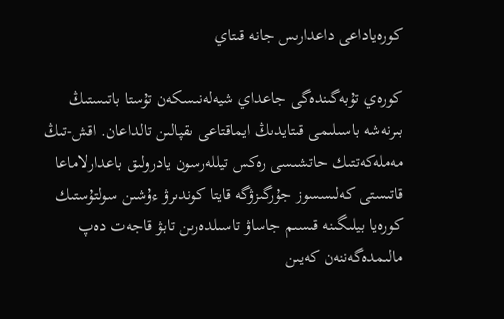كورەياداعى داعدارىس جانە قىتاي

كورەي تۇبەگىندەگى جاعداي شيەلەنىسكەن تۇستا باتىستىڭ بىرنەشە باسىلىمى قىتايدىڭ ايماقتاعى ىقپالىن تالداعان. اقش-تىڭ مەملەكەتتىك حاتشىسى رەكس تيللەرسون يادرولىق باعدارلاماعا قاتىستى كەلىسسوز جۇرگىزۋگە قايتا كوندىرۋ ءۇشىن سولتۇستىك كورەيا بيلىگىنە قىسىم جاساۋ تاسىلدەرىن تابۋ قاجەت دەپ مالىمدەگەننەن كەيىن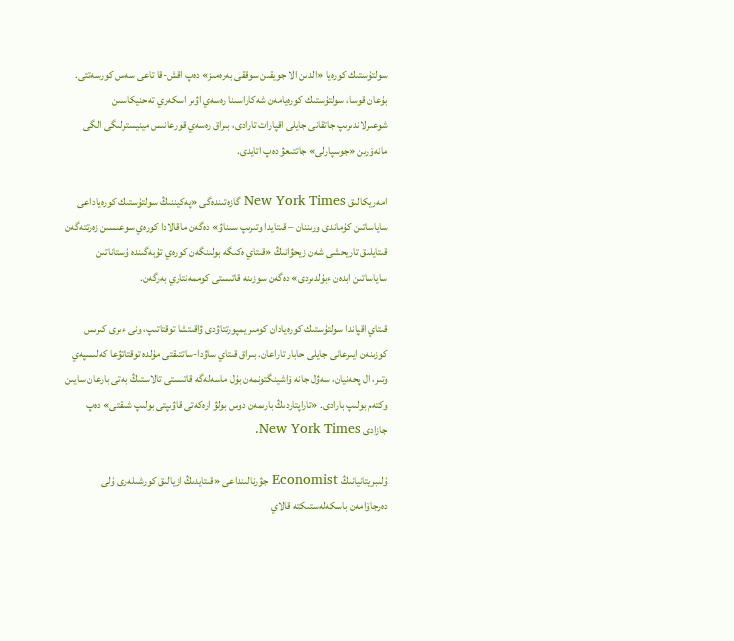سولتۇستىك كورەيا «الدىن الا جويقىن سوققى بەرەمىز» دەپ اقش-قا تاعى سەس كورسەتتى. بۇعان قوسا، سولتۇستىك كورەيامەن شەكاراسىنا رەسەي اۋىر اسكەري تەحنيكاسىن شوعىرلاندىرىپ جاتقانى جايلى اقپارات تارادى، بىراق رەسەي قورعانىس مينيسترلىگى الگى مانەۆرىن «جوسپارلى» جاتتىعۋ دەپ اتايدى.

امەريكالىق New York Times گازەتىندەگى «پەكيننىڭ سولتۇستىك كورەياداعى ساياساتىن كۇماندى ورىننان – قىتايدا وتىرىپ سىناۋ» دەگەن ماقالادا كورەي سوعىسىن زەرتتەگەن قىتايلىق تاريحشى شەن زيحۋانىڭ «قىتاي ەكىگە بولىنگەن كورەي تۇبەگىندە ۇستاناتىن ساياساتىن ابدەن ءبۇلدىردى» دەگەن سوزىنە قاتىستى كوممەنتاري بەرگەن.

قىتاي اقپاندا سولتۇستىك كورەيادان كومىر يمپورتتاۋدى ۋاقىتشا توقتاتىپ، ونى ءىرى كىرىس كوزىنەن ايىرعانى جايلى حابار تاراعان. بىراق قىتاي ساۋدا-ساتتىقتى مۇلدە توقتاتۋعا كەلىسپەي وتىر، ال پحەنيان، سەۋل جانە ۆاشينگتونمەن بۇل ماسەلەگە قاتىستى تالاستىڭ بەتى بارعان سايىن وكتەم بولىپ بارادى. «تاراپتاردىڭ بارىمەن دوس بولۋ ارەكەتى قاۋىپتى بولىپ شىقتى» دەپ جازادى New York Times.

ۇلىبريتانيانىڭ Economist جۋرنالىنداعى «قىتايدىڭ ازيالىق كورشىلەرى ۇلى دەرجاۆامەن باسكەلەستىكتە قالاي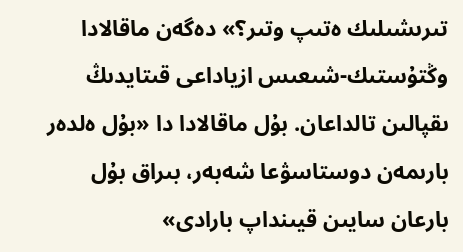تىرىشىلىك ەتىپ وتىر؟» دەگەن ماقالادا وڭتۇستىك-شىعىس ازياداعى قىتايدىڭ ىقپالىن تالداعان. بۇل ماقالادا دا «بۇل ەلدەر بارىمەن دوستاسۋعا شەبەر، بىراق بۇل بارعان سايىن قيىنداپ بارادى»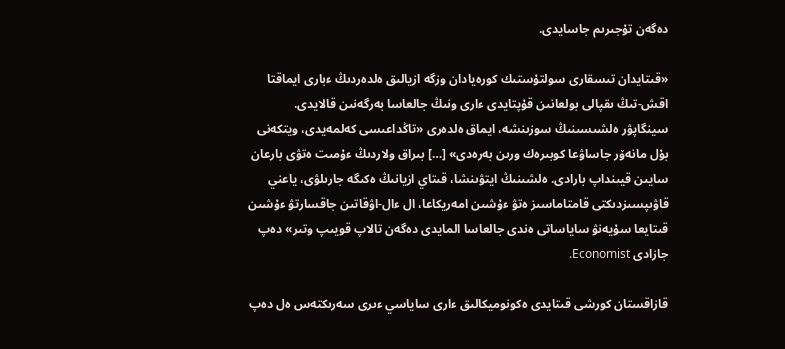دەگەن تۇجىرىم جاسايدى.

«قىتايدان تىسقارى سولتۇستىك كورەيادان وزگە ازيالىق ەلدەردىڭ ءبارى ايماقتا اقش-تىڭ ىقپالى بولعانىن قۇپتايدى ءارى ونىڭ جالعاسا بەرگەنىن قالايدى. سينگاپۋر ەلشىسىنىڭ سوزىنشە، ايماق ەلدەرى «تاڭداعىسى كەلمەيدى، ويتكەنى بۇل مانەۆر جاساۋعا كوبىرەك ورىن بەرەدى» […] بىراق ولاردىڭ ءۇمىت ەتۋى بارعان سايىن قيىنداپ بارادى. ەلشىنىڭ ايتۋىنشا، قىتاي ازيانىڭ ەكىگە جارىلۋى، ياعني قاۋىپسىزدىكتى قامتاماسىز ەتۋ ءۇشىن امەريكاعا، ال ءال-اۋقاتىن جاقسارتۋ ءۇشىن قىتايعا سۇيەنۋ ساياساتى ەندى جالعاسا المايدى دەگەن تالاپ قويىپ وتىر» دەپ جازادى Economist.

قازاقستان كورشى قىتايدى ەكونوميكالىق ءارى ساياسي ءىرى سەرىكتەس ەل دەپ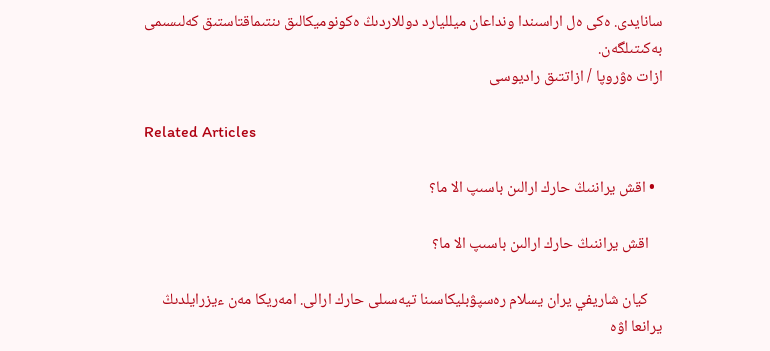سانايدى. ەكى ەل اراسىندا ونداعان ميلليارد دوللاردىڭ ەكونوميكالىق ىنتىماقتاستىق كەلىسىمى بەكىتىلگەن.                                                                                                                                                                     ازات ەۋروپا / ازاتتىق راديوسى

Related Articles

  • اقش يراننىڭ حارك ارالىن باسىپ الا ما؟

    اقش يراننىڭ حارك ارالىن باسىپ الا ما؟

    كيان شاريفي يران يسلام رەسپۋبليكاسىنا تيەسىلى حارك ارالى. امەريكا مەن ءيزرايلدىڭ يرانعا اۋە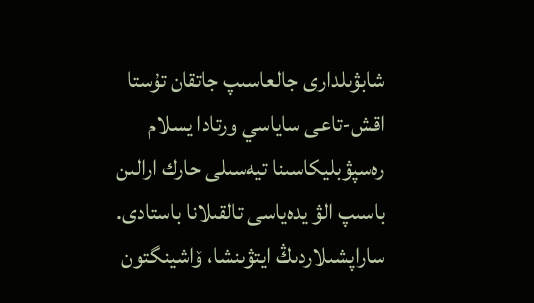شابۋىلدارى جالعاسىپ جاتقان تۇستا اقش-تاعى ساياسي ورتادا يسلام رەسپۋبليكاسىنا تيەسىلى حارك ارالىن باسىپ الۋ يدەياسى تالقىلانا باستادى. ساراپشىلاردىڭ ايتۋىنشا، ۆاشينگتون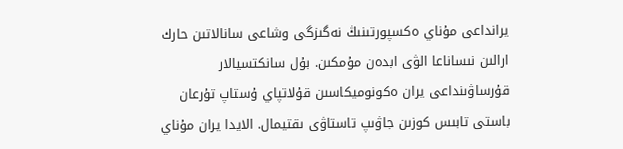يرانداعى مۇناي ەكسپورتىنىڭ نەگىزگى وشاعى سانالاتىن حارك ارالىن نىساناعا الۋى ابدەن مۇمكىن. بۇل سانكتسيالار قۇرساۋىنداعى يران ەكونوميكاسىن قۇلاتپاي ۇستاپ تۇرعان باستى تابىس كوزىن جاۋىپ تاستاۋى ىقتيمال. الايدا يران مۇناي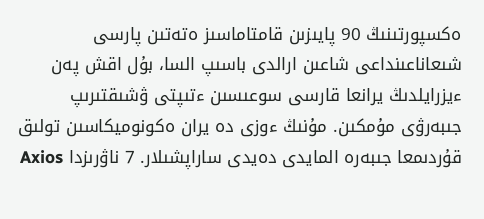ەكسپورتىنىڭ 90 پايىزىن قامتاماسىز ەتەتىن پارسى شىعاناعىنداعى شاعىن ارالدى باسىپ السا، بۇل اقش پەن ءيزرايلدىڭ يرانعا قارسى سوعىسىن ءتىپتى ۋشىقتىرىپ جىبەرۋى مۇمكىن. مۇنىڭ ءوزى دە يران ەكونوميكاسىن تولىق قۇردىمعا جىبەرە المايدى دەيدى ساراپشىلار. 7 ناۋرىزدا Axios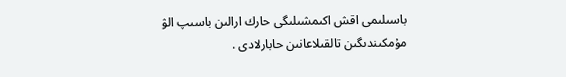باسىلىمى اقش اكىمشىلىگى حارك ارالىن باسىپ الۋ مۇمكىندىگىن تالقىلاعانىن حابارلادى .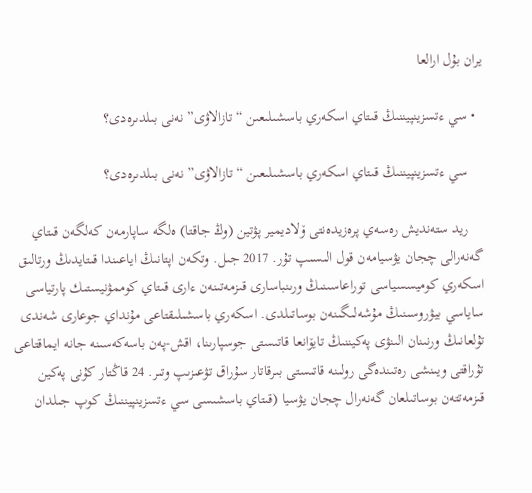يران بۇل ارالعا

  • سي ءتسزينپيننىڭ قىتاي اسكەري باسشىلىعىن “تازالاۋى” نەنى بىلدىرەدى؟

    سي ءتسزينپيننىڭ قىتاي اسكەري باسشىلىعىن “تازالاۋى” نەنى بىلدىرەدى؟

    ريد ستەنديش رەسەي پرەزيدەنتى ۆلاديمير پۋتين (وڭ جاقتا) ەلگە ساپارمەن كەلگەن قىتاي گەنەرالى چجان يۋسيامەن قول الىسىپ تۇر. 2017 جىل. وتكەن اپتانىڭ اياعىندا قىتايدىڭ ورتالىق اسكەري كوميسسياسى توراعاسىنىڭ ورىنباسارى قىزمەتىنەن ءارى قىتاي كوممۋنيستىك پارتياسى ساياسي بيۋروسىنىڭ مۇشەلىگىنەن بوساتىلدى. اسكەري باسشىلىقتاعى مۇنداي جوعارى شەندى تۇلعانىڭ ورنىنان الىنۋى پەكيننىڭ تايۆانعا قاتىستى جوسپارىنا، اقش-پەن باسەكەسىنە جانە ايماقتاعى تۇراقتى ويىنشى رەتىندەگى رولىنە قاتىستى بىرقاتار سۇراق تۋعىزىپ وتىر. 24 قاڭتار كۇنى پەكين قىزمەتتەن بوساتىلعان گەنەرال چجان يۋسيا (قىتاي باسشىسى سي ءتسزينپيننىڭ كوپ جىلدان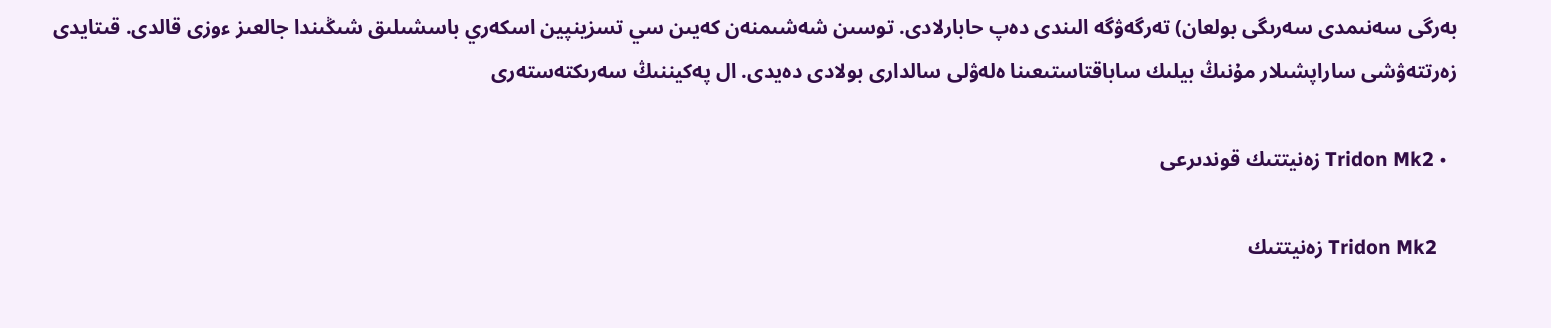بەرگى سەنىمدى سەرىگى بولعان) تەرگەۋگە الىندى دەپ حابارلادى. توسىن شەشىمنەن كەيىن سي تسزينپين اسكەري باسشىلىق شىڭىندا جالعىز ءوزى قالدى. قىتايدى زەرتتەۋشى ساراپشىلار مۇنىڭ بيلىك ساباقتاستىعىنا ەلەۋلى سالدارى بولادى دەيدى. ال پەكيننىڭ سەرىكتەستەرى

  • Tridon Mk2 زەنيتتىك قوندىرعى

    Tridon Mk2 زەنيتتىك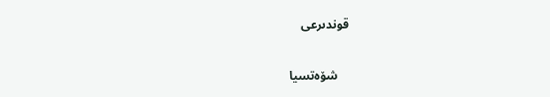قوندىرعى

    شۆەتسيا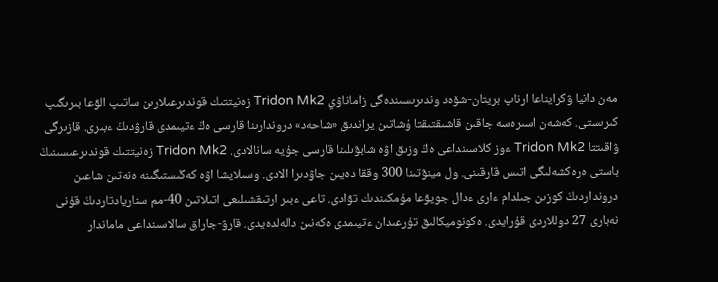مەن دانيا ۋكرايناعا ارناپ بريتان-شۆەد وندىرىسىندەگى زاماناۋي Tridon Mk2 زەنيتتىك قوندىرعىلارىن ساتىپ الۋعا بىرىگىپ كىرىستى. كەشەن اسىرەسە جاقىن قاشىقتىقتا ۇشاتىن يراندىق «شاحەد» دروندارىنا قارسى ەڭ ءتيىمدى قارۋدىڭ ءبىرى. قازىرگى ۋاقىتتا Tridon Mk2 ءوز كلاسىنداعى ەڭ وزىق اۋە شابۋىلىنا قارسى جۇيە سانالادى. Tridon Mk2 زەنيتتىك قوندىرعىسىنىڭ باستى ەرەكشەلىگى اتىس قارقىنى. ول مينۋتىنا 300 وققا دەيىن جاۋدىرا الادى. وسىلايشا اۋە كەڭىستىگىنە ەنەتىن شاعىن درونداردىڭ كوزىن جىلدام ءارى ءدال جويۋعا مۇمكىندىك تۋادى. تاعى ءبىر ارتىقشىلىعى اتىلاتىن 40-مم سناريادتاردىڭ قۇنى نەبارى 27 دوللاردى قۇرايدى. ەكونوميكالىق تۇرعىدان ءتيىمدى ەكەنىن دالەلدەيدى. قارۋ-جاراق سالاسىنداعى ماماندار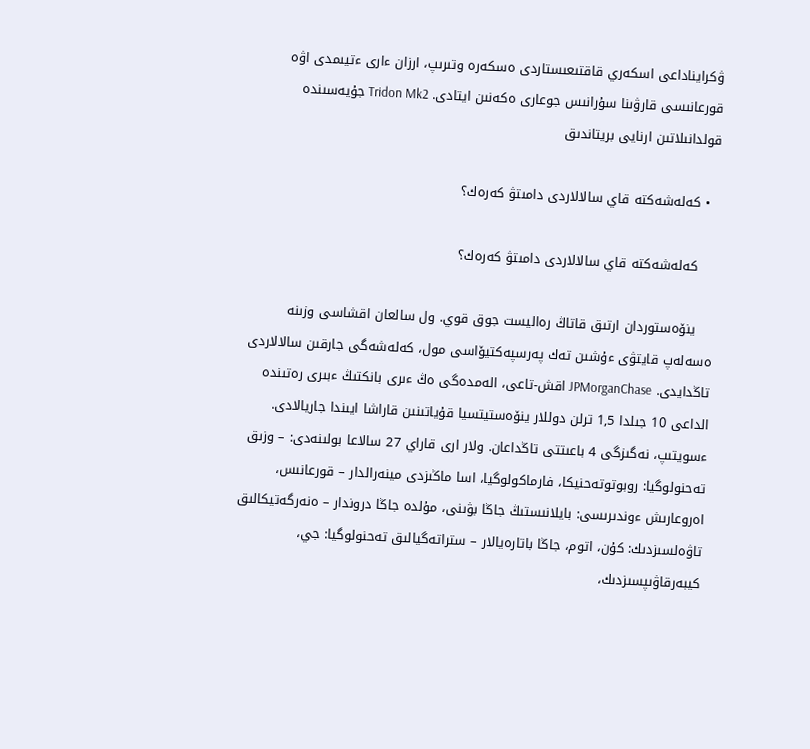ۋكرايناداعى اسكەري قاقتىعىستاردى ەسكەرە وتىرىپ، ارزان ءارى ءتيىمدى اۋە قورعانىسى قارۋىنا سۇرانىس جوعارى ەكەنىن ايتادى. Tridon Mk2 جۇيەسىندە قولدانىلاتىن ارنايى بريتاندىق

  • كەلەشەكتە قاي سالالاردى دامىتۋ كەرەك؟

    كەلەشەكتە قاي سالالاردى دامىتۋ كەرەك؟

    ينۆەستوردان ارتىق قاتاڭ رەاليست جوق قوي. ول سالعان اقشاسى وزىنە ەسەلەپ قايتۋى ءۇشىن تەك پەرسپەكتيۆاسى مول، كەلەشەگى جارقىن سالالاردى تاڭدايدى. JPMorganChase اقش-تاعى، الەمدەگى ەڭ ءىرى بانكتىڭ ءبىرى رەتىندە الداعى 10 جىلدا 1,5 ترلن دوللار ينۆەستيتسيا قۇياتىنىن قاراشا ايىندا جاريالادى. ءسويتىپ، نەگىزگى 4 باعىتتى تاڭداعان. ولار ارى قاراي 27 سالاعا بولىنەدى: – وزىق تەحنولوگيا: روبوتوتەحنيكا، فارماكولوگيا، اسا ماڭىزدى مينەرالدار – قورعانىس، اەروعارىش ءوندىرىسى: بايلانىستىڭ جاڭا بۋىنى، مۇلدە جاڭا دروندار – ەنەرگەتيكالىق تاۋەلسىزدىك: كۇن، اتوم، جاڭا باتارەيالار – ستراتەگيالىق تەحنولوگيا: جي، كيبەرقاۋىپسىزدىك،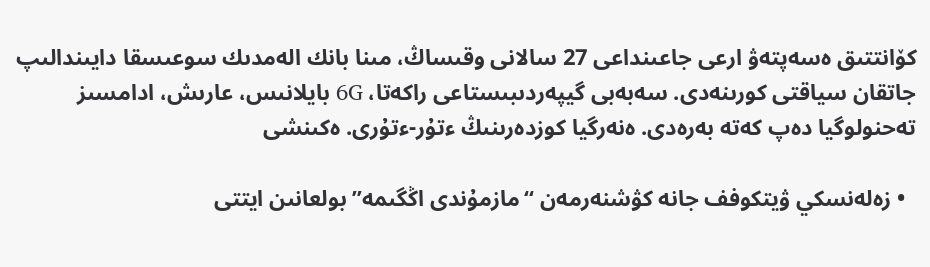كۆانتتىق ەسەپتەۋ ارعى جاعىنداعى 27 سالانى وقىساڭ، مىنا بانك الەمدىك سوعىسقا دايىندالىپ جاتقان سياقتى كورىنەدى. سەبەبى گيپەردىبىستاعى راكەتا، 6G بايلانىس، عارىش، ادامسىز تەحنولوگيا دەپ كەتە بەرەدى. ەنەرگيا كوزدەرىنىڭ ءتۇر-ءتۇرى. ەكىنشى

  • زەلەنسكي ۋيتكوفف جانە كۋشنەرمەن “مازمۇندى اڭگىمە” بولعانىن ايتتى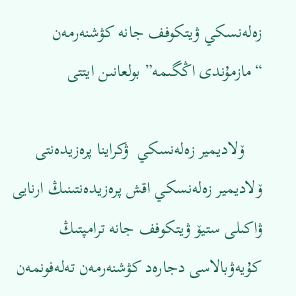زەلەنسكي ۋيتكوفف جانە كۋشنەرمەن “مازمۇندى اڭگىمە” بولعانىن ايتتى

    ۆلاديمير زەلەنسكي  ۋكراينا پرەزيدەنتى ۆلاديمير زەلەنسكي اقش پرەزيدەنتىنىڭ ارنايى ۋاكىلى ستيۆ ۋيتكوفف جانە ترامپتىڭ كۇيەۋبالاسى دجارەد كۋشنەرمەن تەلەفونمەن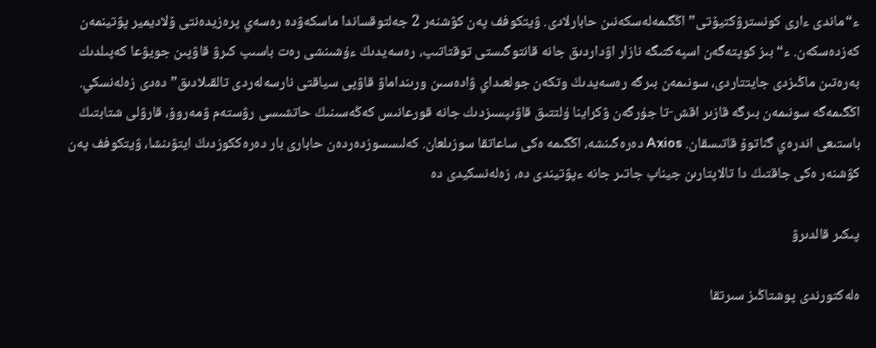ء“ماندى ءارى كونسترۋكتيۆتى” اڭگىمەلەسكەنىن حابارلادى. ۋيتكوفف پەن كۋشنەر 2 جەلتوقساندا ماسكەۋدە رەسەي پرەزيدەنتى ۆلاديمير پۋتينمەن كەزدەسكەن. ء“بىز كوپتەگەن اسپەكتىگە نازار اۋداردىق جانە قانتوگىستى توقتاتىپ، رەسەيدىڭ ءۇشىنشى رەت باسىپ كىرۋ قاۋپىن جويۋعا كەپىلدىك بەرەتىن ماڭىزدى جايتتاردى، سونىمەن بىرگە رەسەيدىڭ وتكەن جولعىداي ۋادەسىن ورىنداماۋ قاۋپى سياقتى نارسەلەردى تالقىلادىق” دەدى زەلەنسكي. اڭگىمەگە سونىمەن بىرگە قازىر اقش-تا جۇرگەن ۋكراينا ۇلتتىق قاۋىپسىزدىك جانە قورعانىس كەڭەسىنىڭ حاتشىسى رۋستەم ۋمەروۆ، قارۋلى شتابتىڭ باستىعى اندرەي گناتوۆ قاتىسقان. Axios دەرەگىنشە، اڭگىمە ەكى ساعاتقا سوزىلعان. كەلىسسوزدەردەن حابارى بار دەرەككوزدىڭ ايتۋىنشا، ۋيتكوفف پەن كۋشنەر ەكى جاقتىڭ دا تالاپتارىن جيناپ جاتىر جانە ءپۋتيندى دە، زەلەنسكيدى دە

پىكىر قالدىرۋ

ەلەكتورندى پوشتاڭىز سىرتقا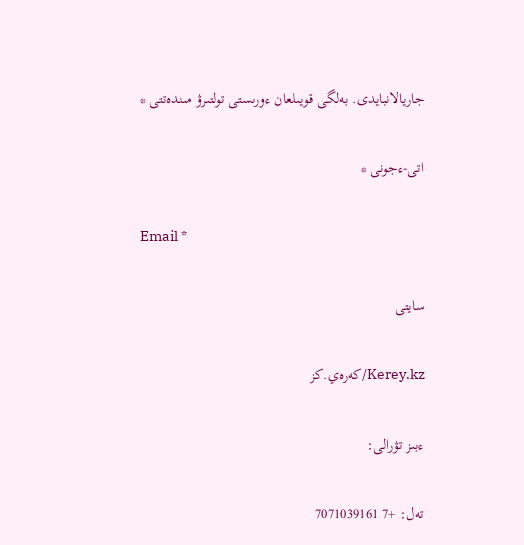جاريالانبايدى. بەلگى قويىلعان ءورىستى تولتىرۋ مىندەتتى *

اتى-ءجونى *

Email *

سايتى

Kerey.kz/كەرەي.كز

ءبىز تۋرالى:

تەل: +7 7071039161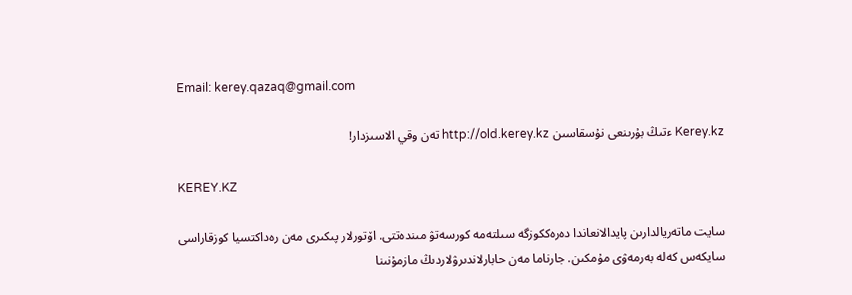Email: kerey.qazaq@gmail.com

Kerey.kz ءتىڭ بۇرىنعى نۇسقاسىن http://old.kerey.kz تەن وقي الاسىزدار!

KEREY.KZ

سايت ماتەريالدارىن پايدالانعاندا دەرەككوزگە سىلتەمە كورسەتۋ مىندەتتى. اۆتورلار پىكىرى مەن رەداكتسيا كوزقاراسى سايكەس كەلە بەرمەۋى مۇمكىن. جارناما مەن حابارلاندىرۋلاردىڭ مازمۇنىنا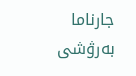جارناما بەرۋشى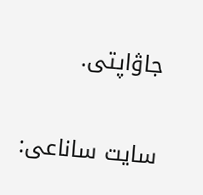جاۋاپتى.

سايت ساناعى: